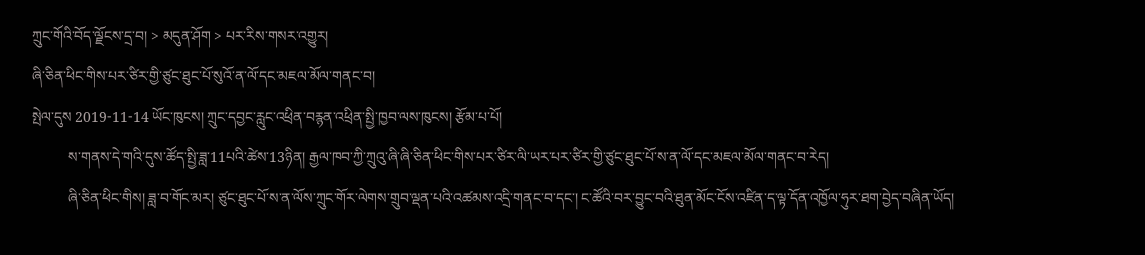ཀྲུང་གོའི་བོད་ལྗོངས་དྲ་བ། > མདུན་ཤོག > པར་རིས་གསར་འགྱུར།
ཞི་ཅིན་ཕིང་གིས་པར་ཙིར་གྱི་ཙུང་ཐུང་པོ་སུའོ་ན་ལོ་དང་མཇལ་མོལ་གནང་བ།
སྤེལ་དུས 2019-11-14 ཡོང་ཁུངས། ཀྲུང་དབྱང་རླུང་འཕྲིན་བརྙན་འཕྲིན་སྤྱི་ཁྱབ་ལས་ཁུངས། རྩོམ་པ་པོ།
          ས་གནས་དེ་གའི་དུས་ཚོད་སྤྱི་ཟླ་11པའི་ཚེས་13ཉིན། རྒྱལ་ཁབ་ཀྱི་ཀྲུའུ་ཞི་ཞི་ཅིན་ཕིང་གིས་པར་ཙིར་ལི་ཡར་པར་ཙིར་གྱི་ཙུང་ཐུང་པོ་ས་ན་ལོ་དང་མཇལ་མོལ་གནང་བ་རེད།
          ཞི་ཅིན་ཕིང་གིས། ཟླ་བ་གོང་མར། ཙུང་ཐུང་པོ་ས་ན་ལོས་ཀྲུང་གོར་ལེགས་གྲུབ་ལྡན་པའི་འཚམས་འདྲི་གནང་བ་དང་། ང་ཚོའི་བར་བྱུང་བའི་ཐུན་མོང་ངོས་འཛིན་ད་ལྟ་དོན་འཁྱོལ་ཧུར་ཐག་བྱེད་བཞིན་ཡོད།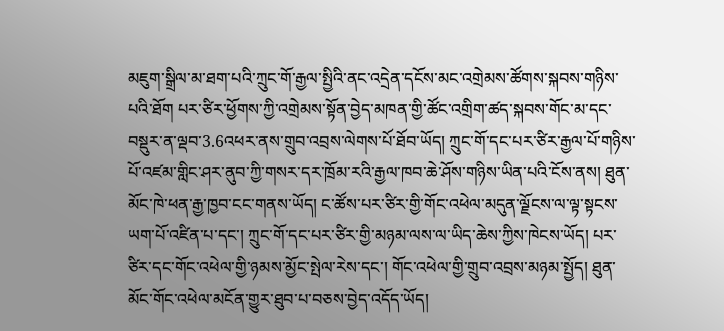མཇུག་སྒྲིལ་མ་ཐག་པའི་ཀྲུང་གོ་རྒྱལ་སྤྱིའི་ནང་འདྲེན་དངོས་མང་འགྲེམས་ཚོགས་སྐབས་གཉིས་པའི་ཐོག པར་ཙིར་ཕྱོགས་ཀྱི་འགྲེམས་སྟོན་བྱེད་མཁན་གྱི་ཚོང་འགྲིག་ཚད་སྐབས་གོང་མ་དང་བསྡུར་ན་ལྡབ་3.6འཕར་ནས་གྲུབ་འབྲས་ལེགས་པོ་ཐོབ་ཡོད། ཀྲུང་གོ་དང་པར་ཙིར་རྒྱལ་པོ་གཉིས་པོ་འཛམ་གླིང་ཤར་ནུབ་ཀྱི་གསར་དར་ཁྲོམ་རའི་རྒྱལ་ཁབ་ཆེ་ཤོས་གཉིས་ཡིན་པའི་ངོས་ནས། ཐུན་མོང་ཁེ་ཕན་རྒྱ་ཁྱབ་ངང་གནས་ཡོད། ང་ཚོས་པར་ཙིར་གྱི་གོང་འཕེལ་མདུན་ལྗོངས་ལ་ལྟ་སྟངས་ཡག་པོ་འཛིན་པ་དང་། ཀྲུང་གོ་དང་པར་ཙིར་གྱི་མཉམ་ལས་ལ་ཡིད་ཆེས་ཀྱིས་ཁེངས་ཡོད། པར་ཙིར་དང་གོང་འཕེལ་གྱི་ཉམས་མྱོང་སྤེལ་རེས་དང་། གོང་འཕེལ་གྱི་གྲུབ་འབྲས་མཉམ་སྤྱོད། ཐུན་མོང་གོང་འཕེལ་མངོན་གྱུར་ཐུབ་པ་བཅས་བྱེད་འདོད་ཡོད།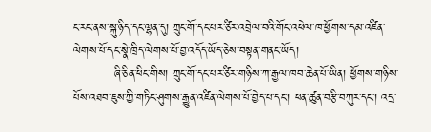ང་རང་ནས་སྐུ་ཉིད་དང་ལྷན་དུ། ཀྲུང་གོ་དང་པར་ཙིར་འབྲེལ་བའི་གོང་འཕེལ་ཁ་ཕྱོགས་དམ་འཛིན་ལེགས་པོ་དང་སྣེ་ཁྲིད་ལེགས་པོ་བྱ་འདོད་ཡོད་ཅེས་བསྟན་གནང་ཡོད།
          ཞི་ཅིན་ཕིང་གིས། ཀྲུང་གོ་དང་པར་ཙིར་གཉིས་ཀ་རྒྱལ་ཁབ་ཆེན་པོ་ཡིན། ཕྱོགས་གཉིས་པོས་འཐབ་ཇུས་ཀྱི་གཏིང་ཤུགས་རྒྱུན་འཛིན་ལེགས་པོ་བྱེད་པ་དང་། ཕན་ཚུན་བརྩི་བཀུར་དང་། འདྲ་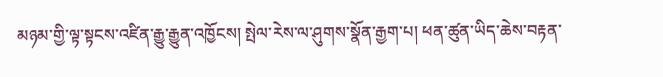མཉམ་གྱི་ལྟ་སྟངས་འཛིན་རྒྱུ་རྒྱུན་འཁྱོངས། སྤེལ་རེས་ལ་ཤུགས་སྣོན་རྒྱག་པ། ཕན་ཚུན་ཡིད་ཆེས་བརྟན་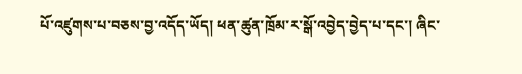པོ་འཛུགས་པ་བཅས་བྱ་འདོད་ཡོད། ཕན་ཚུན་ཁྲོམ་ར་སྒོ་འབྱེད་བྱེད་པ་དང་། ཞིང་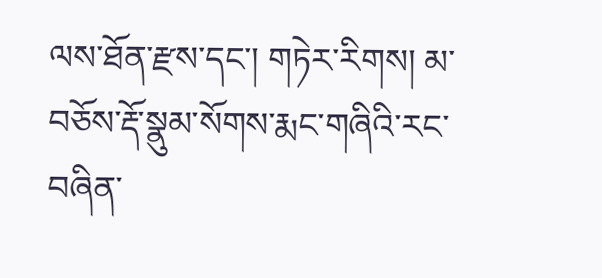ལས་ཐོན་རྫས་དང་། གཏེར་རིགས། མ་བཅོས་རྡོ་སྣུམ་སོགས་རྨང་གཞིའི་རང་བཞིན་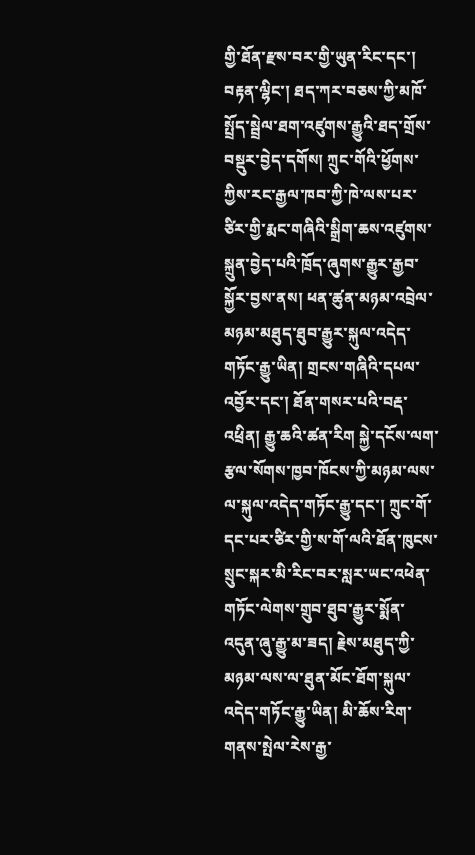གྱི་ཐོན་རྫས་བར་གྱི་ཡུན་རིང་དང་། བརྟན་ལྷིང་། ཐད་ཀར་བཅས་ཀྱི་མཁོ་སྤྲོད་སྦྲེལ་ཐག་འཛུགས་རྒྱུའི་ཐད་གྲོས་བསྡུར་བྱེད་དགོས། ཀྲུང་གོའི་ཕྱོགས་ཀྱིས་རང་རྒྱལ་ཁབ་ཀྱི་ཁེ་ལས་པར་ཙིར་གྱི་རྨང་གཞིའི་སྒྲིག་ཆས་འཛུགས་སྐྲུན་བྱེད་པའི་ཁྲོད་ཞུགས་རྒྱུར་རྒྱབ་སྐྱོར་བྱས་ནས། ཕན་ཚུན་མཉམ་འབྲེལ་མཉམ་མཐུད་ཐུབ་རྒྱུར་སྐུལ་འདེད་གཏོང་རྒྱུ་ཡིན། གྲངས་གཞིའི་དཔལ་འབྱོར་དང་། ཐོན་གསར་པའི་བརྡ་འཕྲིན། རྒྱུ་ཆའི་ཚན་རིག སྐྱེ་དངོས་ལག་རྩལ་སོགས་ཁྱབ་ཁོངས་ཀྱི་མཉམ་ལས་ལ་སྐུལ་འདེད་གཏོང་རྒྱུ་དང་། ཀྲུང་གོ་དང་པར་ཙིར་གྱི་ས་གོ་ལའི་ཐོན་ཁུངས་སྲུང་སྐར་མི་རིང་བར་སླར་ཡང་འཕེན་གཏོང་ལེགས་གྲུབ་ཐུབ་རྒྱུར་སྨོན་འདུན་ཞུ་རྒྱུ་མ་ཟད། རྗེས་མཐུད་ཀྱི་མཉམ་ལས་ལ་ཐུན་མོང་ཐོག་སྐུལ་འདེད་གཏོང་རྒྱུ་ཡིན། མི་ཆོས་རིག་གནས་སྤེལ་རེས་རྒྱ་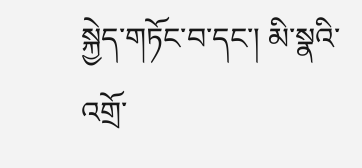སྐྱེད་གཏོང་བ་དང་། མི་སྣའི་འགྲོ་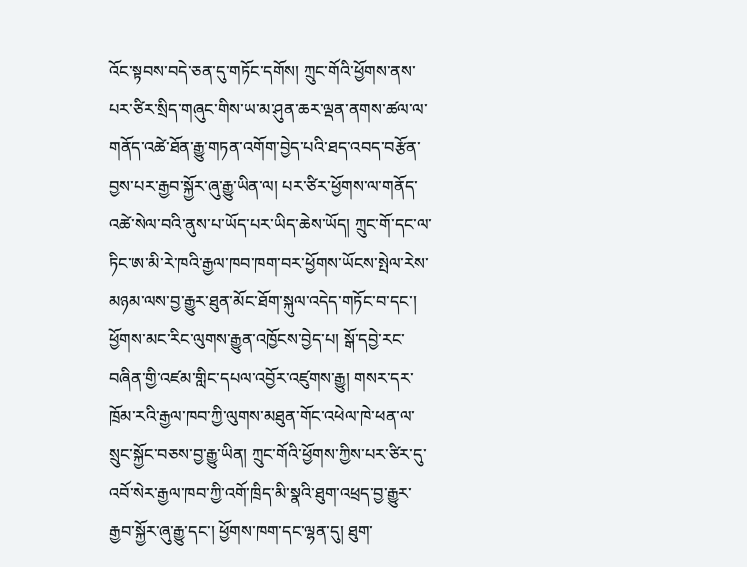འོང་སྟབས་བདེ་ཅན་དུ་གཏོང་དགོས། ཀྲུང་གོའི་ཕྱོགས་ནས་པར་ཙིར་སྲིད་གཞུང་གིས་ཡ་མ་ཤུན་ཆར་ལྡན་ནགས་ཚལ་ལ་གནོད་འཚེ་ཐོན་རྒྱུ་གཏན་འགོག་བྱེད་པའི་ཐད་འབད་བརྩོན་བྱས་པར་རྒྱབ་སྐྱོར་ཞུ་རྒྱུ་ཡིན་ལ། པར་ཙིར་ཕྱོགས་ལ་གནོད་འཚེ་སེལ་བའི་ནུས་པ་ཡོད་པར་ཡིད་ཆེས་ཡོད། ཀྲུང་གོ་དང་ལ་ཏིང་ཨ་མི་རེ་ཁའི་རྒྱལ་ཁབ་ཁག་བར་ཕྱོགས་ཡོངས་སྤེལ་རེས་མཉམ་ལས་བྱ་རྒྱུར་ཐུན་མོང་ཐོག་སྐུལ་འདེད་གཏོང་བ་དང་། ཕྱོགས་མང་རིང་ལུགས་རྒྱུན་འཁྱོངས་བྱེད་པ། སྒོ་དབྱེ་རང་བཞིན་གྱི་འཛམ་གླིང་དཔལ་འབྱོར་འཛུགས་རྒྱུ། གསར་དར་ཁྲོམ་རའི་རྒྱལ་ཁབ་ཀྱི་ལུགས་མཐུན་གོང་འཕེལ་ཁེ་ཕན་ལ་སྲུང་སྐྱོང་བཅས་བྱ་རྒྱུ་ཡིན། ཀྲུང་གོའི་ཕྱོགས་ཀྱིས་པར་ཙིར་དུ་འབོ་སེར་རྒྱལ་ཁབ་ཀྱི་འགོ་ཁྲིད་མི་སྣའི་ཐུག་འཕྲད་བྱ་རྒྱུར་རྒྱབ་སྐྱོར་ཞུ་རྒྱུ་དང་། ཕྱོགས་ཁག་དང་ལྷན་དུ། ཐུག་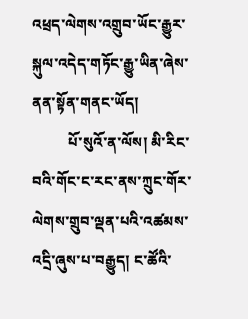འཕྲད་ལེགས་འགྲུབ་ཡོང་རྒྱུར་སྐུལ་འདེད་གཏོང་རྒྱུ་ཡིན་ཞེས་ནན་སྟོན་གནང་ཡོད།
          པོ་སུའོ་ན་ལོས། མི་རིང་བའི་གོང་ང་རང་ནས་ཀྲུང་གོར་ལེགས་གྲུབ་ལྡན་པའི་འཚམས་འདྲི་ཞུས་པ་བརྒྱུད། ང་ཚོའི་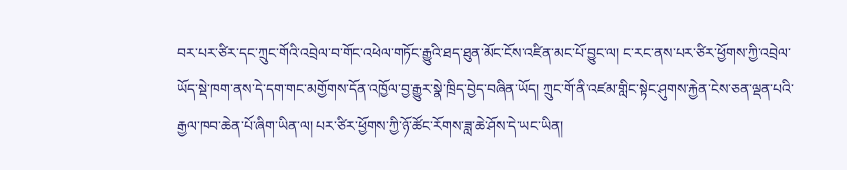བར་པར་ཙིར་དང་ཀྲུང་གོའི་འབྲེལ་བ་གོང་འཕེལ་གཏོང་རྒྱུའི་ཐད་ཐུན་མོང་ངོས་འཛིན་མང་པོ་བྱུང་ལ། ང་རང་ནས་པར་ཙིར་ཕྱོགས་ཀྱི་འབྲེལ་ཡོད་སྡེ་ཁག་ནས་དེ་དག་གང་མགྱོགས་དོན་འཁྱོལ་བྱ་རྒྱུར་སྣེ་ཁྲིད་བྱེད་བཞིན་ཡོད། ཀྲུང་གོ་ནི་འཛམ་གླིང་སྟེང་ཤུགས་རྐྱེན་ངེས་ཅན་ལྡན་པའི་རྒྱལ་ཁབ་ཆེན་པོ་ཞིག་ཡིན་ལ། པར་ཙིར་ཕྱོགས་ཀྱི་ཉོ་ཚོང་རོགས་ཟླ་ཆེ་ཤོས་དེ་ཡང་ཡིན།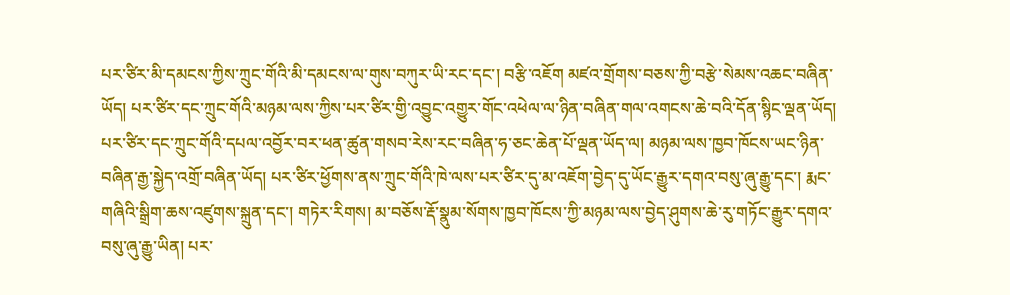པར་ཙིར་མི་དམངས་ཀྱིས་ཀྲུང་གོའི་མི་དམངས་ལ་གུས་བཀུར་ཡི་རང་དང་། བརྩི་འཇོག མཛའ་གྲོགས་བཅས་ཀྱི་བརྩེ་སེམས་འཆང་བཞིན་ཡོད། པར་ཙིར་དང་ཀྲུང་གོའི་མཉམ་ལས་ཀྱིས་པར་ཙིར་གྱི་འབྱུང་འགྱུར་གོང་འཕེལ་ལ་ཉིན་བཞིན་གལ་འགངས་ཆེ་བའི་དོན་སྙིང་ལྡན་ཡོད། པར་ཙིར་དང་ཀྲུང་གོའི་དཔལ་འབྱོར་བར་ཕན་ཚུན་གསབ་རེས་རང་བཞིན་ཧ་ཅང་ཆེན་པོ་ལྡན་ཡོད་ལ། མཉམ་ལས་ཁྱབ་ཁོངས་ཡང་ཉིན་བཞིན་རྒྱ་སྐྱེད་འགྲོ་བཞིན་ཡོད། པར་ཙིར་ཕྱོགས་ནས་ཀྲུང་གོའི་ཁེ་ལས་པར་ཙིར་དུ་མ་འཇོག་བྱེད་དུ་ཡོང་རྒྱུར་དགའ་བསུ་ཞུ་རྒྱུ་དང་། རྨང་གཞིའི་སྒྲིག་ཆས་འཛུགས་སྐྲུན་དང་། གཏེར་རིགས། མ་བཅོས་རྡོ་སྣུམ་སོགས་ཁྱབ་ཁོངས་ཀྱི་མཉམ་ལས་བྱེད་ཤུགས་ཆེ་རུ་གཏོང་རྒྱུར་དགའ་བསུ་ཞུ་རྒྱུ་ཡིན། པར་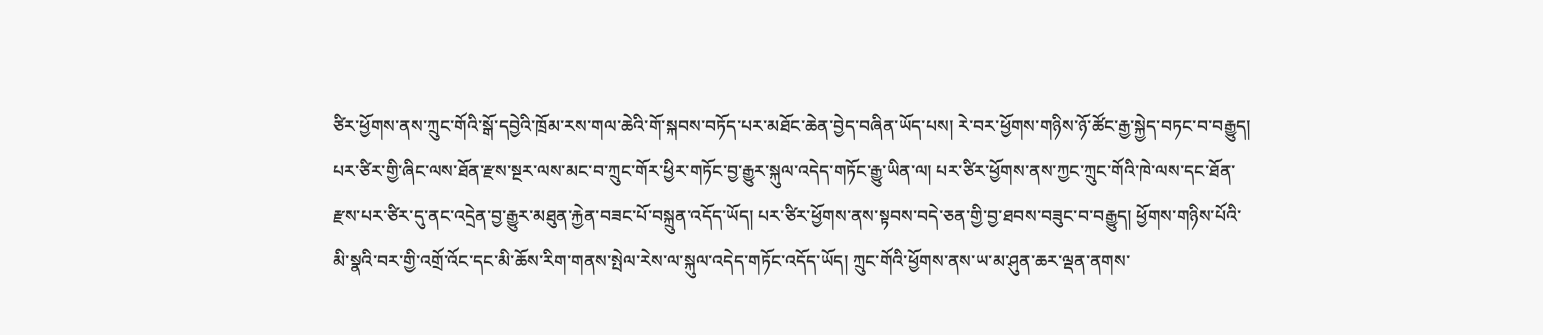ཙིར་ཕྱོགས་ནས་ཀྲུང་གོའི་སྒོ་དབྱེའི་ཁྲོམ་རས་གལ་ཆེའི་གོ་སྐབས་བཏོད་པར་མཐོང་ཆེན་བྱེད་བཞིན་ཡོད་པས། རེ་བར་ཕྱོགས་གཉིས་ཉོ་ཚོང་རྒྱ་སྐྱེད་བཏང་བ་བརྒྱུད། པར་ཙིར་གྱི་ཞིང་ལས་ཐོན་རྫས་སྔར་ལས་མང་བ་ཀྲུང་གོར་ཕྱིར་གཏོང་བྱ་རྒྱུར་སྐུལ་འདེད་གཏོང་རྒྱུ་ཡིན་ལ། པར་ཙིར་ཕྱོགས་ནས་ཀྱང་ཀྲུང་གོའི་ཁེ་ལས་དང་ཐོན་རྫས་པར་ཙིར་དུ་ནང་འདྲེན་བྱ་རྒྱུར་མཐུན་རྐྱེན་བཟང་པོ་བསྐྲུན་འདོད་ཡོད། པར་ཙིར་ཕྱོགས་ནས་སྟབས་བདེ་ཅན་གྱི་བྱ་ཐབས་བཟུང་བ་བརྒྱུད། ཕྱོགས་གཉིས་པོའི་མི་སྣའི་བར་གྱི་འགྲོ་འོང་དང་མི་ཆོས་རིག་གནས་སྤེལ་རེས་ལ་སྐུལ་འདེད་གཏོང་འདོད་ཡོད། ཀྲུང་གོའི་ཕྱོགས་ནས་ཡ་མ་ཤུན་ཆར་ལྡན་ནགས་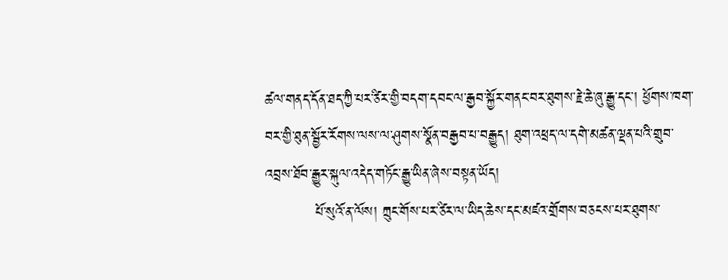ཚལ་གནད་དོན་ཐད་ཀྱི་པར་ཙིར་གྱི་བདག་དབང་ལ་རྒྱབ་སྐྱོར་གནང་བར་ཐུགས་རྗེ་ཆེ་ཞུ་རྒྱུ་དང་། ཕྱོགས་ཁག་བར་གྱི་ཐུན་སྦྱོར་རོགས་ལས་ལ་ཤུགས་སྣོན་བརྒྱབ་པ་བརྒྱུད། ཐུག་འཕྲད་ལ་དགེ་མཚན་ལྡན་པའི་གྲུབ་འབྲས་ཐོབ་རྒྱུར་སྐུལ་འདེད་གཏོང་རྒྱུ་ཡིན་ཞེས་བསྟན་ཡོད།
          པོ་སུའོ་ན་ལོས། ཀྲུང་གོས་པར་ཙིར་ལ་ཡིད་ཆེས་དང་མཛའ་གྲོགས་བཅངས་པར་ཐུགས་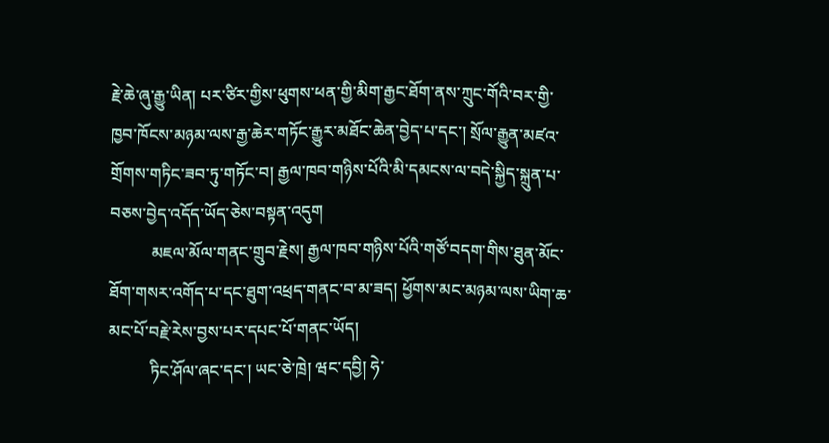རྗེ་ཆེ་ཞུ་རྒྱུ་ཡིན། པར་ཙིར་གྱིས་ཕུགས་ཕན་གྱི་མིག་རྒྱང་ཐོག་ནས་ཀྲུང་གོའི་བར་གྱི་ཁྱབ་ཁོངས་མཉམ་ལས་རྒྱ་ཆེར་གཏོང་རྒྱུར་མཐོང་ཆེན་བྱེད་པ་དང་། སྲོལ་རྒྱུན་མཛའ་གྲོགས་གཏིང་ཟབ་ཏུ་གཏོང་བ། རྒྱལ་ཁབ་གཉིས་པོའི་མི་དམངས་ལ་བདེ་སྐྱིད་སྐྲུན་པ་བཅས་བྱེད་འདོད་ཡོད་ཅེས་བསྟན་འདུག
          མཇལ་མོལ་གནང་གྲུབ་རྗེས། རྒྱལ་ཁབ་གཉིས་པོའི་གཙོ་བདག་གིས་ཐུན་མོང་ཐོག་གསར་འགོད་པ་དང་ཐུག་འཕྲད་གནང་བ་མ་ཟད། ཕྱོགས་མང་མཉམ་ལས་ཡིག་ཆ་མང་པོ་བརྗེ་རེས་བྱས་པར་དཔང་པོ་གནང་ཡོད།
          ཏིང་ཤོལ་ཞང་དང་། ཡང་ཅེ་ཁྲེ། ཝང་དབྱི། ཧེ་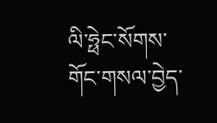ལི་ཧྥེང་སོགས་གོང་གསལ་བྱེད་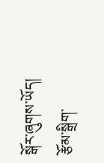སྒོར་ཞུགས་ཡོད།
རྩོམ་སྒྲིག་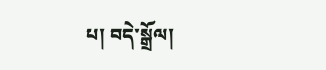པ། བདེ་སྒྲོལ།